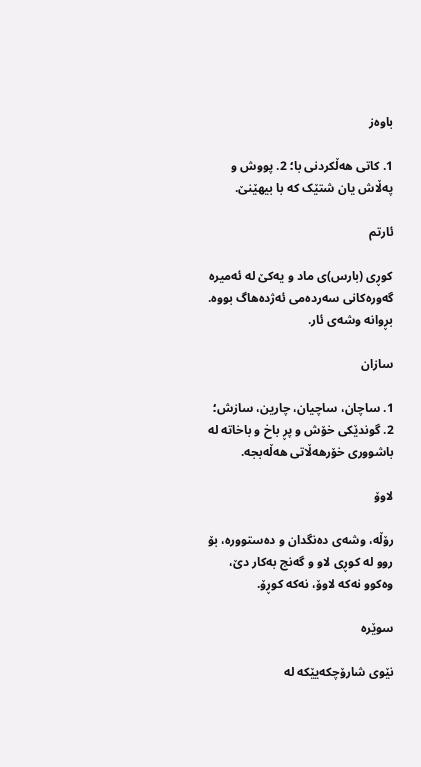باوەز

1. کاتی هەڵکردنی با؛ 2. پووش و پەڵاش یان شتێک کە با بیهێنێ.

ئارتم

کوڕی (بارس)ی ماد و یەکێ لە ئەمیرە گەورەکانی سەردەمی ئەژدەهاگ بووە. بڕوانە وشەی ئار.

سازان

1. ساچان، ساچیان، چارین، سازش؛ 2. گوندێکی خۆش و پڕ باخ و باخاتە لە باشووری خۆرهەڵاتی هەڵەبجە.

لاوۆ

رۆڵە، وشەی دەنگدان و دەستوورە، بۆ روو لە کوڕی لاو و گەنج بەکار دێ، وەکوو نەکە لاوۆ، نەکە کوڕۆ.

سوێرە

نێوی شارۆچکەیێکە لە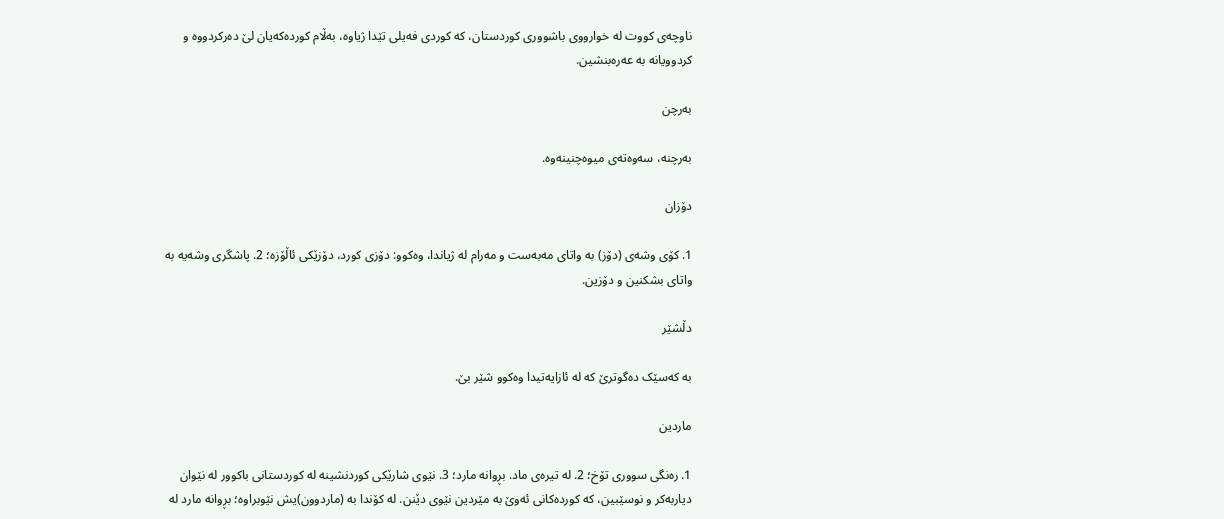ناوچەی کووت لە خوارووی باشووری کوردستان، کە کوردی فەیلی تێدا ژیاوە، بەڵام کوردەکەیان لێ دەرکردووە و کردوویانە بە عەرەبنشین.

بەرچن

بەرچنە، سەوەتەی میوەچنینەوە.

دۆزان

1. کۆی وشەی (دۆز) بە واتای مەبەست و مەرام لە ژیاندا، وەکوو: دۆزی کورد، دۆزێکی ئاڵۆزە؛ 2. پاشگری وشەیە بە واتای بشکنین و دۆزین.

دڵشێر

بە کەسێک دەگوترێ که لە ئازایەتیدا وەکوو شێر بێ.

ماردین

1. رەنگی سووری تۆخ؛ 2. لە تیرەی ماد. بڕوانە مارد؛ 3. نێوی شارێکی کوردنشینە لە کوردستانی باکوور لە نێوان دیاربەکر و نوسێبین، کە کوردەکانی ئەوێ بە مێردین نێوی دێنن. لە کۆندا بە (ماردوون)یش نێوبراوە؛ بڕوانە مارد لە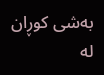بەشی کوڕان لە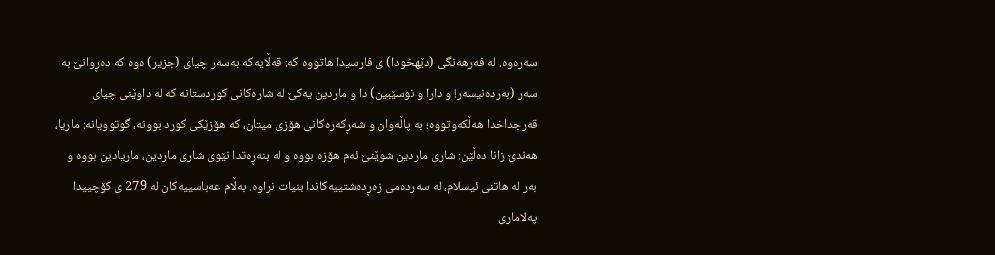سەرەوە. لە فەرهەنگی (دێهخودا) ی فارسیدا هاتووە کە: قەڵایەکە بەسەر چیای (جزیر) ەوە کە دەڕوانێ بە سەر (بەردەنیسەر! و دارا و نوسێبین) دا و ماردین یەکێ لە شارەکانی کوردستانە کە لە داوێنی چیای قەرجداخدا هەڵکەوتووە؛ بە پاڵەوان و شەڕکەرەکانی هۆزی میتان، کە هۆزێکی کورد بوونە، گوتوویانە: ماریا، هەندێ زانا دەڵێن: شاری ماردین شوێنێ ئەم هۆزە بووە و لە بنەڕەتدا نێوی شاری ماردین، ماریادین بووە و بەر لە هاتنی ئیسلام، لە سەردەمی زەڕدەشتییەکاندا بنیات نراوە. بەڵام عەباسییەکان لە 279 ی کۆچییدا پەلاماری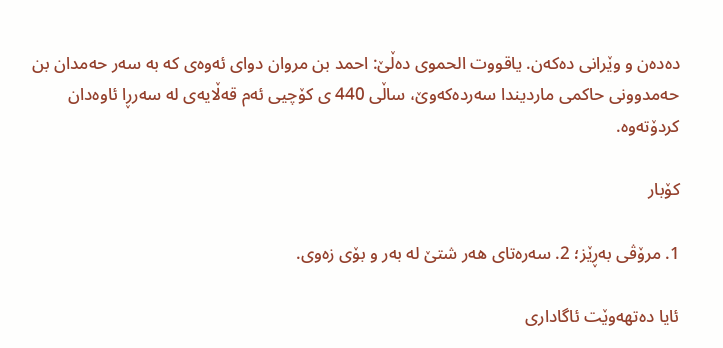دەدەن و وێرانی دەکەن. یاقووت الحموی دەڵێ: احمد بن مروان دوای ئەوەی کە بە سەر حەمدان بن حەمدوونی حاکمی ماردیندا سەردەکەوێ، ساڵی 440 ی کۆچیی ئەم ‌قەڵایەی لە سەرڕا ئاوەدان کردۆتەوە.

کۆبار

1. مرۆڤی بەڕێز؛ 2. سەرەتای هەر شتێ لە بەر و بۆی زەوی.

ئایا دەتهەوێت ئاگاداری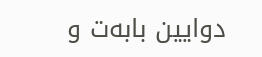دوایین بابەت و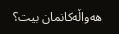هەواڵەکانمان بیت؟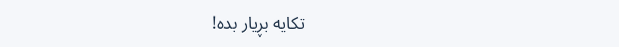تکایە بڕیار بدە!